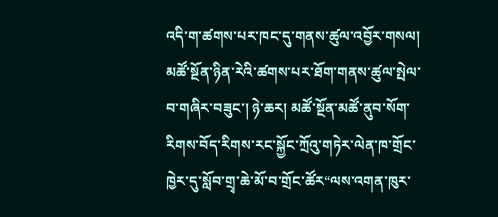འདི་ག་ཚགས་པར་ཁང་དུ་གནས་ཚུལ་འབྱོར་གསལ། མཚོ་སྔོན་ཉིན་རེའི་ཚགས་པར་ཐོག་གནས་ཚུལ་སྤེལ་བ་གཞིར་བཟུང་། ཉེ་ཆར། མཚོ་སྔོན་མཚོ་ནུབ་སོག་རིགས་བོད་རིགས་རང་སྐྱོང་ཀྲོའུ་གཏེར་ལེན་ཁ་གྲོང་ཁྱེར་དུ་སློབ་གྲྭ་ཆེ་མོ་བ་གྲོང་ཚོར“ལས་འགན་ཁུར་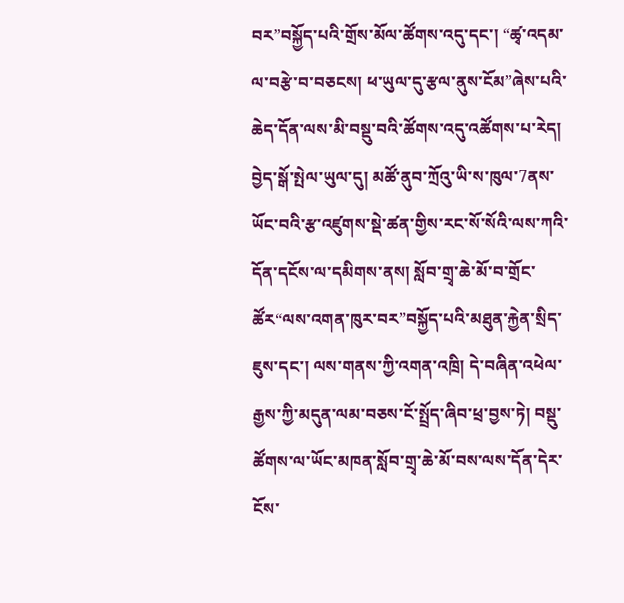བར”བསྐྱོད་པའི་གྲོས་མོལ་ཚོགས་འདུ་དང་། “ཚྭ་འདམ་ལ་བརྩེ་བ་བཅངས། ཕ་ཡུལ་དུ་རྩལ་ནུས་ངོམ”ཞེས་པའི་ཆེད་དོན་ལས་མི་བསྡུ་བའི་ཚོགས་འདུ་འཚོགས་པ་རེད།
བྱེད་སྒོ་སྤེལ་ཡུལ་དུ། མཚོ་ནུབ་ཀྲོའུ་ཡི་ས་ཁུལ་7ནས་ཡོང་བའི་རྩ་འཛུགས་སྡེ་ཚན་གྱིས་རང་སོ་སོའི་ལས་ཀའི་དོན་དངོས་ལ་དམིགས་ནས། སློབ་གྲྭ་ཆེ་མོ་བ་གྲོང་ཚོར“ལས་འགན་ཁུར་བར”བསྐྱོད་པའི་མཐུན་རྐྱེན་སྲིད་ཇུས་དང་། ལས་གནས་ཀྱི་འགན་འཁྲི། དེ་བཞིན་འཕེལ་རྒྱས་ཀྱི་མདུན་ལམ་བཅས་ངོ་སྤྲོད་ཞིབ་ཕྲ་བྱས་ཏེ། བསྡུ་ཚོགས་ལ་ཡོང་མཁན་སློབ་གྲྭ་ཆེ་མོ་བས་ལས་དོན་དེར་ངོས་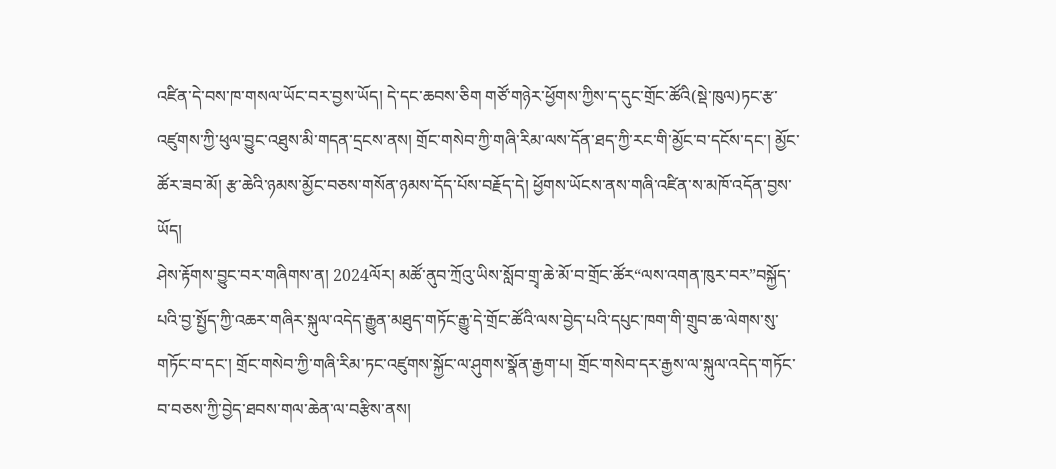འཛིན་དེ་བས་ཁ་གསལ་ཡོང་བར་བྱས་ཡོད། དེ་དང་ཆབས་ཅིག གཙོ་གཉེར་ཕྱོགས་ཀྱིས་ད་དུང་གྲོང་ཚོའི(སྡེ་ཁུལ)ཏང་རྩ་འཛུགས་ཀྱི་ཕུལ་བྱུང་འཐུས་མི་གདན་དྲངས་ནས། གྲོང་གསེབ་ཀྱི་གཞི་རིམ་ལས་དོན་ཐད་ཀྱི་རང་གི་མྱོང་བ་དངོས་དང་། མྱོང་ཚོར་ཟབ་མོ། རྩ་ཆེའི་ཉམས་མྱོང་བཅས་གསོན་ཉམས་དོད་པོས་བརྗོད་དེ། ཕྱོགས་ཡོངས་ནས་གཞི་འཛིན་ས་མཁོ་འདོན་བྱས་ཡོད།
ཤེས་རྟོགས་བྱུང་བར་གཞིགས་ན། 2024ལོར། མཚོ་ནུབ་ཀྲོའུ་ཡིས་སློབ་གྲྭ་ཆེ་མོ་བ་གྲོང་ཚོར“ལས་འགན་ཁུར་བར”བསྐྱོད་པའི་བྱ་སྤྱོད་ཀྱི་འཆར་གཞིར་སྐུལ་འདེད་རྒྱུན་མཐུད་གཏོང་རྒྱུ་དེ་གྲོང་ཚོའི་ལས་བྱེད་པའི་དཔུང་ཁག་གི་གྲུབ་ཆ་ལེགས་སུ་གཏོང་བ་དང་། གྲོང་གསེབ་ཀྱི་གཞི་རིམ་ཏང་འཛུགས་སྐྱོང་ལ་ཤུགས་སྣོན་རྒྱག་པ། གྲོང་གསེབ་དར་རྒྱས་ལ་སྐུལ་འདེད་གཏོང་བ་བཅས་ཀྱི་བྱེད་ཐབས་གལ་ཆེན་ལ་བརྩིས་ནས།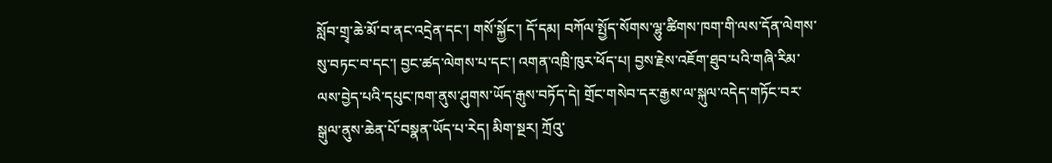སློབ་གྲྭ་ཆེ་མོ་བ་ནང་འདྲེན་དང་། གསོ་སྐྱོང་། དོ་དམ། བཀོལ་སྤྱོད་སོགས་ལྷུ་ཚིགས་ཁག་གི་ལས་དོན་ལེགས་སུ་བཏང་བ་དང་། བྱང་ཚད་ལེགས་པ་དང་། འགན་འཁྲི་ཁུར་ཕོད་པ། བྱས་རྗེས་འཇོག་ཐུབ་པའི་གཞི་རིམ་ལས་བྱེད་པའི་དཔུང་ཁག་ནུས་ཤུགས་ཡོད་རྒུས་བཏོད་དེ། གྲོང་གསེབ་དར་རྒྱས་ལ་སྐུལ་འདེད་གཏོང་བར་སྒུལ་ནུས་ཆེན་པོ་བསྣན་ཡོད་པ་རེད། མིག་སྔར། ཀྲོའུ་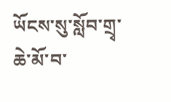ཡོངས་སུ་སློབ་གྲྭ་ཆེ་མོ་བ་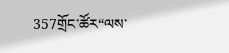357གྲོང་ཚོར“ལས་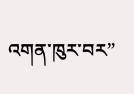འགན་ཁུར་བར”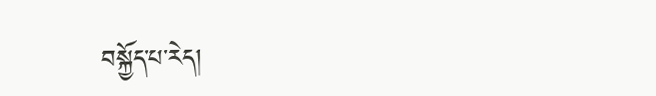བསྐྱོད་པ་རེད།